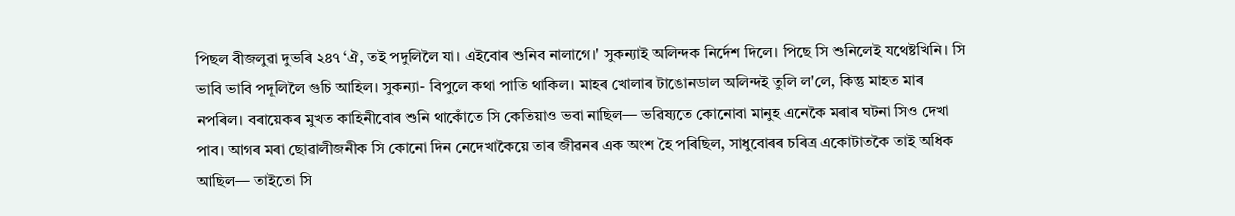পিছল বীজলুৱা দুভৰি ২৪৭ ‘ঐ, তই পদুলিলৈ যা। এইবোৰ শুনিব নালাগে।' সুকন্যাই অলিন্দক নিৰ্দেশ দিলে। পিছে সি শুনিলেই যথেষ্টখিনি। সি ভাবি ভাবি পদূলিলৈ গুচি আহিল। সুকন্যা- বিপুলে কথা পাতি থাকিল। মাহৰ খোলাৰ টাঙোনডাল অলিন্দই তুলি ল'লে, কিন্তু মাহত মাৰ নপৰিল। বৰায়েকৰ মুখত কাহিনীবোৰ শুনি থাকোঁতে সি কেতিয়াও ভবা নাছিল— ভৱিষ্যতে কোনোবা মানুহ এনেকৈ মৰাৰ ঘটনা সিও দেখা পাব। আগৰ মৰা ছোৱালীজনীক সি কোনো দিন নেদেখাকৈয়ে তাৰ জীৱনৰ এক অংশ হৈ পৰিছিল, সাধুবোৰৰ চৰিত্ৰ একোটাতকৈ তাই অধিক আছিল— তাইতো সি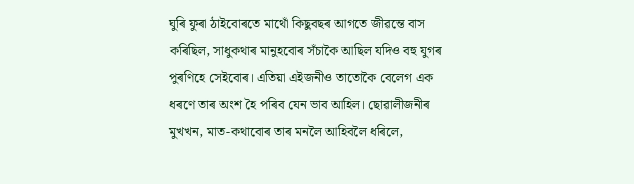ঘুৰি ফুৰা ঠাইবোৰতে মাথোঁ কিছুবছৰ আগতে জীৱন্তে বাস কৰিছিল, সাধুকথাৰ মানুহবোৰ সঁচাকৈ আছিল যদিও বহু যুগৰ পুৰণিহে সেইবোৰ। এতিয়া এইজনীও তাতোকৈ বেলেগ এক ধৰণে তাৰ অংশ হৈ পৰিব যেন ভাব আহিল। ছোৱালীজনীৰ মুখখন, মাত-কথাবোৰ তাৰ মনলৈ আহিবলৈ ধৰিলে,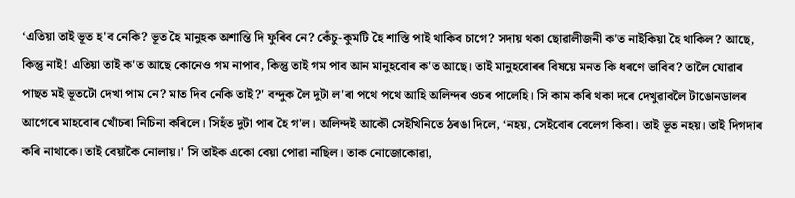‘এতিয়া তাই ভূত হ'ব নেকি? ভূত হৈ মানুহক অশান্তি দি ফুৰিব নে? কেঁচু-কুমটি হৈ শাস্তি পাই থাকিব চাগে? সদায় থকা ছোৱালীজনী ক'ত নাইকিয়া হৈ থাকিল? আছে, কিন্তু নাই! এতিয়া তাই ক'ত আছে কোনেও গম নাপাব, কিন্তু তাই গম পাব আন মানুহবোৰ ক'ত আছে। তাই মানুহবোৰৰ বিষয়ে মনত কি ধৰণে ভাবিব? তালৈ যোৱাৰ পাছত মই ভূতটো দেখা পাম নে? মাত দিব নেকি তাই?' বন্দুক লৈ দুটা ল'ৰা পথে পথে আহি অলিন্দৰ ওচৰ পালেহি। সি কাম কৰি থকা দৰে দেখুৱাবলৈ টাঙোনডালৰ আগেৰে মাহবোৰ খোঁচৰা নিচিনা কৰিলে। সিহঁত দুটা পাৰ হৈ গ'ল। অলিন্দই আকৌ সেইখিনিতে ঠৰঙা দিলে, ‘নহয়, সেইবোৰ বেলেগ কিবা। তাই ভূত নহয়। তাই দিগদাৰ কৰি নাথাকে। তাই বেয়াকৈ নোলায়।' সি তাইক একো বেয়া পোৱা নাছিল। তাক নোজোকোৱা,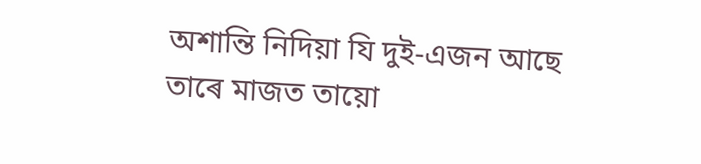অশান্তি নিদিয়া যি দুই-এজন আছে তাৰে মাজত তায়ো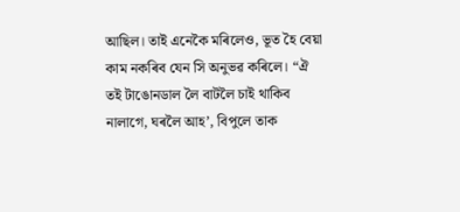আছিল। তাই এনেকৈ মৰিলেও, ভূত হৈ বেয়া কাম নকৰিব যেন সি অনুভৱ কৰিলে। “ঐ তই টাঙোনডাল লৈ বাটলৈ চাই থাকিব নালাগে, ঘৰলৈ আহ’, বিপুলে তাক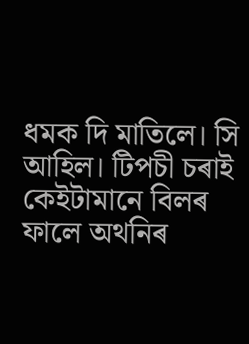ধমক দি মাতিলে। সি আহিল। টিপচী চৰাই কেইটামানে বিলৰ ফালে অথনিৰ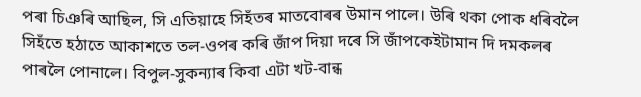পৰা চিঞৰি আছিল, সি এতিয়াহে সিহঁতৰ মাতবোৰৰ উমান পালে। উৰি থকা পোক ধৰিবলৈ সিহঁতে হঠাতে আকাশতে তল-ওপৰ কৰি জাঁপ দিয়া দৰে সি জাঁপকেইটামান দি দমকলৰ পাৰলৈ পোনালে। বিপুল-সুকন্যাৰ কিবা এটা খট-বান্ধ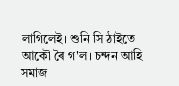লাগিলেই। শুনি সি ঠাইতে আকৌ ৰৈ গ'ল। চন্দন আহি সমাজ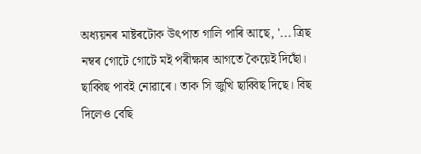অধ্যয়নৰ মাষ্টৰটোক উৎপাত গালি পাৰি আছে, '... ত্ৰিছ নম্বৰ গোটে গোটে মই পৰীক্ষাৰ আগতে কৈয়েই দিছোঁ। ছাব্বিছ পাবই নোৱাৰে। তাক সি জুখি ছাব্বিছ দিছে। বিছ দিলেও বেছি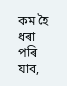কম হৈ ধৰা পৰি যাব,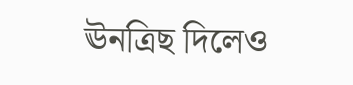ঊনত্ৰিছ দিলেও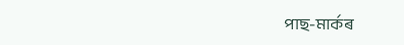পাছ-মাৰ্কৰ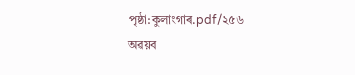পৃষ্ঠা:কুলাংগাৰ.pdf/২৫৬
অৱয়ব